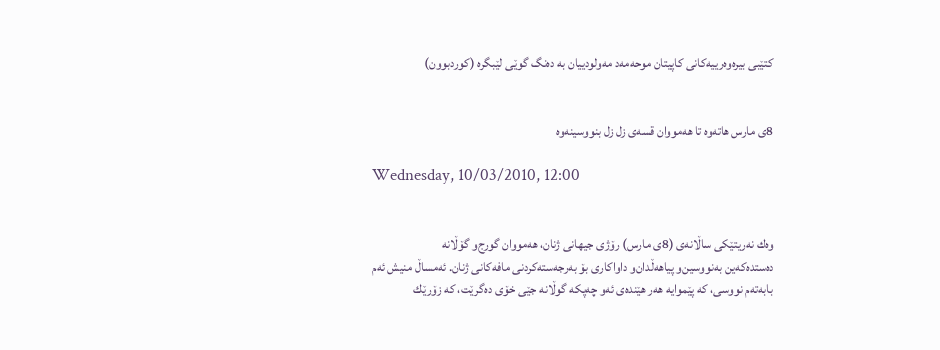کتێبی بیرەوەرییەکانی کاپیتان موحەمەد مەولودییان بە دەنگ گوێی لێبگرە (کوردبوون)


8ی‌ مارس هاته‌وه‌ تا هه‌مووان قسه‌ی‌ زل زل بنووسینه‌وه‌

Wednesday, 10/03/2010, 12:00


وه‌ك نه‌ریتێكی‌ ساڵانه‌ی‌ (8ی‌ مارس) رۆژی‌ جیهانی‌ ژنان، هه‌مووان گورج‌و گۆڵانه‌
ده‌ستده‌كه‌ین به‌نووسین‌و پیاهه‌ڵدان‌و داواكاری‌ بۆ به‌رجه‌سته‌كردنی‌ مافه‌كانی‌ ژنان. ئه‌مساڵ‌ منیش ئه‌م بابه‌ته‌م نووسی‌، كه‌ پێموایه‌ هه‌ر هێنده‌ی‌ ئه‌و چه‌پكه‌ گوڵانه‌ جێی‌ خۆی‌ ده‌گرێت، كه‌ زۆرێك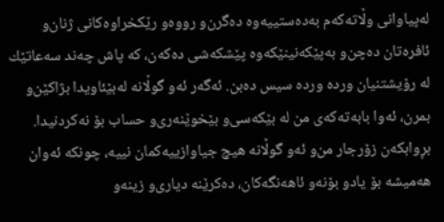له‌پیاوانی‌ وڵاته‌كه‌م به‌ده‌ستییه‌وه‌ ده‌گرن‌و رووه‌‌و رێكخراوه‌كانی‌ ژنان‌و ئافره‌تان ده‌چن‌و به‌پێكه‌نینێكه‌وه‌ پێشكه‌شی‌ ده‌كه‌ن، كه‌ پاش چه‌ند سه‌عاتێك له‌ رۆیشتنیان ورده‌ ورده‌ سیس ده‌بن. ئه‌گه‌ر ئه‌و گوڵانه‌ له‌بێئاویدا بژاكێن‌و بمرن، ئه‌وا بابه‌ته‌كه‌ی‌ من له‌ بێكه‌سی‌‌و بێخوێنه‌ری‌‌و حساب بۆ نه‌كردنیدا. بڕوابكه‌ن زۆرجار من‌و ئه‌و گوڵانه‌ هیچ جیاوازییه‌كمان نییه‌، چونكه‌ ئه‌وان هه‌میشه‌ بۆ یاد‌و بۆنه‌‌و ئاهه‌نگه‌كان، ده‌كرێنه‌ دیاری‌‌و زینه‌‌و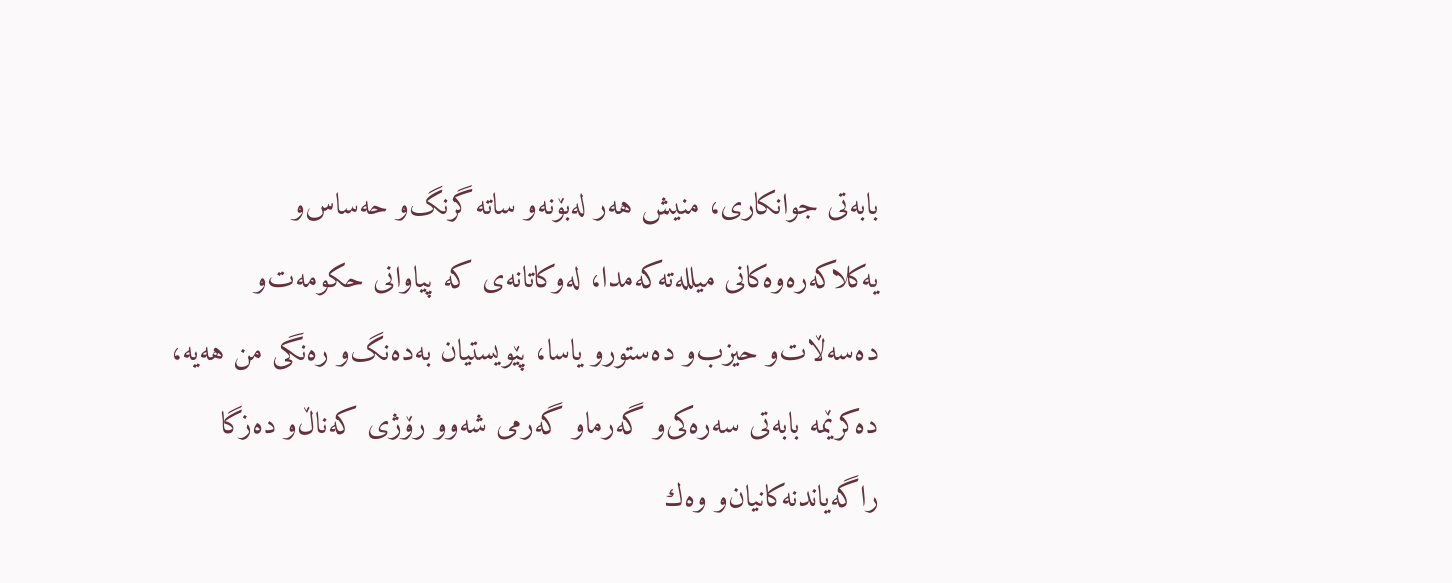بابه‌تی‌ جوانكاری‌، منیش هه‌ر له‌بۆنه‌‌و ساته‌ گرنگ‌و حه‌ساس‌و یه‌كلاكه‌ره‌وه‌كانی‌ میلله‌ته‌كه‌مدا، له‌وكاتانه‌ی‌ كه‌ پیاوانی‌ حكومه‌ت‌و ده‌سه‌ڵات‌و حیزب‌و ده‌ستور‌و یاسا، پێویستیان به‌ده‌نگ‌و ره‌نگی‌ من هه‌یه‌، ده‌كرێمه‌ بابه‌تی‌ سه‌ره‌كی‌‌و گه‌رما‌و گه‌رمی‌ شه‌و‌و رۆژی‌ كه‌ناڵ‌‌و ده‌زگا راگه‌یاندنه‌كانیان‌و وه‌ك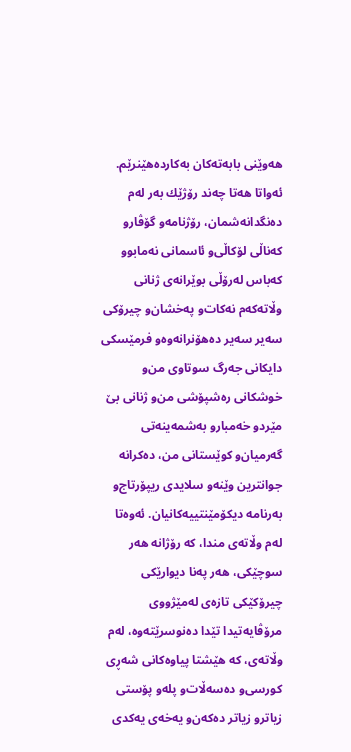هه‌وێنی‌ بابه‌ته‌كان به‌كارده‌هێنرێم. ئه‌واتا هه‌تا چه‌ند رۆژێك به‌ر له‌م ده‌نگدانه‌شمان، رۆژنامه‌‌و گۆڤار‌و كه‌ناڵی‌ لۆكاڵی‌‌و ئاسمانی‌ نه‌مابوو كه‌باس له‌رۆڵی‌ بوێرانه‌ی‌ ژنانی‌ وڵاته‌كه‌م نه‌كات‌و په‌خشان‌و چیرۆكی‌ سه‌یر سه‌یر ده‌هۆنرانه‌وه‌‌و فرمێسكی‌ دایكانی‌ جه‌رگ سوتاوی‌ من‌و خوشكانی‌ ره‌شپۆشی‌ من‌و ژنانی‌ بێ‌ مێرد‌و خه‌مبار‌و به‌شمه‌ینه‌تی‌ گه‌رمیان‌و كوێستانی‌ من، ده‌كرانه‌ جوانترین وێنه‌‌و سلایدی‌ ریپۆرتاج‌و به‌رنامه‌ دیكۆمێنتییه‌كانیان. ئه‌وه‌تا له‌م وڵاته‌ی‌ مندا، كه‌ رۆژانه‌ هه‌ر سوچێكی‌، هه‌ر په‌نا دیوارێكی‌ چیرۆكێكی‌ تازه‌ی‌ له‌مێژووی‌ مرۆڤایه‌تیدا تێدا ده‌نوسرێته‌وه‌، له‌م وڵاته‌ی‌، كه‌ هێشتا پیاوه‌كانی‌ شه‌ڕی‌ كورسی‌‌و ده‌سه‌ڵات‌و پله‌‌و پۆستی‌ زیاتر‌و زیاتر ده‌كه‌ن‌و یه‌خه‌ی‌ یه‌كدی‌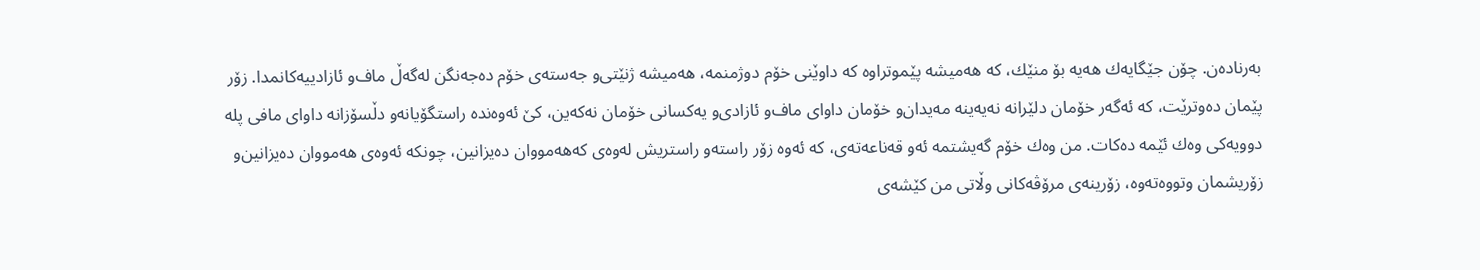به‌رناده‌ن. چۆن جێگایه‌ك هه‌یه‌ بۆ منێك، كه‌ هه‌میشه‌ پێموتراوه‌ كه‌ داوێنی‌ خۆم دوژمنمه‌، هه‌میشه‌ ژنێتی‌‌و جه‌سته‌ی‌ خۆم ده‌جه‌نگن له‌گه‌ڵ‌ ماف‌و ئازادییه‌كانمدا. زۆر پێمان ده‌وترێت، كه‌ ئه‌گه‌ر خۆمان دلێرانه‌ نه‌یه‌ینه‌ مه‌یدان‌و خۆمان داوای‌ ماف‌و ئازادی‌‌و یه‌كسانی‌ خۆمان نه‌كه‌ین، كێ‌ ئه‌وه‌نده‌ راستگۆیانه‌‌و دڵسۆزانه‌ داوای‌ مافی‌ پله‌ دوویه‌كی‌ وه‌ك ئێمه‌ ده‌كات. من وه‌ك خۆم گه‌یشتمه‌ ئه‌و قه‌ناعه‌ته‌ی‌، كه‌ ئه‌وه‌ زۆر راسته‌‌و راستریش له‌وه‌ی‌ كه‌هه‌مووان ده‌یزانین، چونكه‌ ئه‌وه‌ی‌ هه‌مووان ده‌یزانین‌و زۆریشمان وتووه‌ته‌وه‌، زۆرینه‌ی‌ مرۆڤه‌كانی‌ وڵاتی‌ من كێشه‌ی‌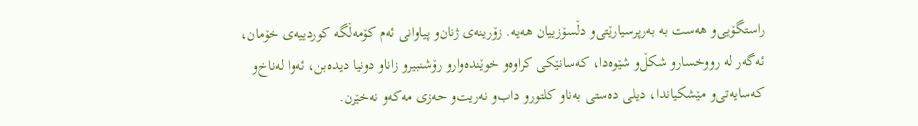راستگۆیی‌‌و هه‌ست به‌ به‌رپرسیارێتی‌‌و دڵسۆزییان هه‌یه‌. زۆرینه‌ی‌ ژنان‌و پیاوانی‌ ئه‌م كۆمه‌ڵگه‌ كوردییه‌ی‌ خۆمان، ئه‌گه‌ر له‌ رووخسار‌و شكڵ‌و شێوه‌دا، كه‌سانێكی‌ كراوه‌‌و خوێنده‌وار‌و رۆشنبیر‌و زانا‌و دونیا دیده‌بن، ئه‌وا له‌ناخ‌و كه‌سایه‌تی‌‌و مێشكیاندا، دیلی‌ ده‌ستی‌ به‌نا‌و كلتور‌و داب‌و نه‌ریت‌و حه‌زی‌ مه‌كه‌‌و نه‌خێرن.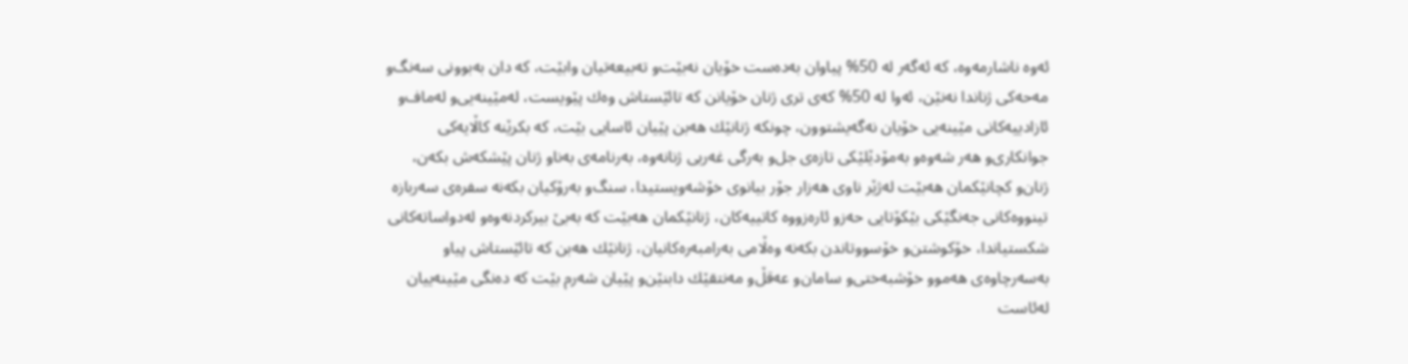ئه‌وه‌ ناشارمه‌وه‌، كه‌ ئه‌گه‌ر له‌ 50% پیاوان به‌ده‌ست خۆیان نه‌بێت‌و ته‌بیعه‌تیان وابێت، كه‌ دان به‌بوونی‌ سه‌نگ‌و مه‌حه‌كی‌ ژناندا نه‌نێن، ئه‌وا له‌ 50% كه‌ی‌ تری‌ ژنان خۆیانن كه‌ تائێستاش وه‌ك پێویست، له‌مێینه‌یی‌‌و له‌ماف‌و ئازادییه‌كانی‌ مێینه‌یی‌ خۆیان نه‌گه‌یشتوون، چونكه‌ ژنانێك هه‌بن پێیان ئاسایی‌ بێت، كه‌ بكرێنه‌ كاڵایه‌كی‌ جوانكاری‌‌و هه‌ر شه‌وه‌‌و به‌مۆدێلێكی‌ تازه‌ی‌ جل‌و به‌رگی‌ غه‌ربی‌ ژنانه‌وه‌، به‌رنامه‌ی‌ به‌ناو ژنان پێشكه‌ش بكه‌ن، ژنان‌و كچانێكمان هه‌بێت له‌ژێر ناوی‌ هه‌زار جۆر بیانوی‌ خۆشه‌ویستیدا، سنگ‌و به‌رۆكیان بكه‌نه‌ سفره‌ی‌ سه‌ربازه‌ تینووه‌كانی‌ جه‌نگێكی‌ بێكۆتایی‌ حه‌ز‌و ئاره‌زووه‌ كاتییه‌كان، ژنانێكمان هه‌بێت كه‌ به‌بێ‌ بیركردنه‌وه‌‌و له‌دواساته‌كانی‌ شكستیاندا، خۆكوشتن‌و خۆسووتاندن بكه‌نه‌ وه‌ڵامی‌ به‌رامبه‌ره‌كانیان، ژنانێك هه‌بن كه‌ تائێستاش پیاو به‌سه‌رچاوه‌ی‌ هه‌موو خۆشبه‌ختی‌‌و سامان‌و عه‌قڵ‌‌و مه‌نتقێك دابنێن‌و پێیان شه‌رم بێت كه‌ ده‌نگی‌ مێینه‌ییان له‌ئاست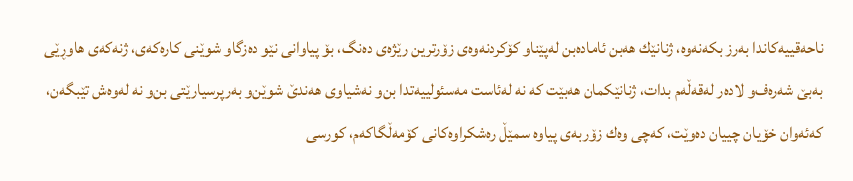ناحه‌قییه‌كاندا به‌رز بكه‌نه‌وه‌، ژنانێك هه‌بن ئاماده‌بن له‌پێنا‌و كۆكردنه‌وه‌ی‌ زۆرترین رێژه‌ی‌ ده‌نگ، بۆ پیاوانی‌ نێو ده‌زگا‌و شوێنی‌ كاره‌كه‌ی‌، ژنه‌كه‌ی‌ هاوڕێی‌ به‌بێ‌ شه‌ره‌ف‌و لاده‌ر له‌قه‌ڵه‌م بدات، ژنانێكمان هه‌بێت كه‌ نه‌ له‌ئاست مه‌سئولییه‌تدا بن‌و نه‌شیاوی‌ هه‌ندێ‌ شوێن‌و به‌رپرسیارێتی‌ بن‌و نه‌ له‌وه‌ش تێبگه‌ن، كه‌ئه‌وان خۆیان چییان ده‌وێت، كه‌چی‌ وه‌ك زۆربه‌ی‌ پیاوه‌ سمێڵ‌ ره‌شكراوه‌كانی‌ كۆمه‌ڵگاكه‌م، كورسی‌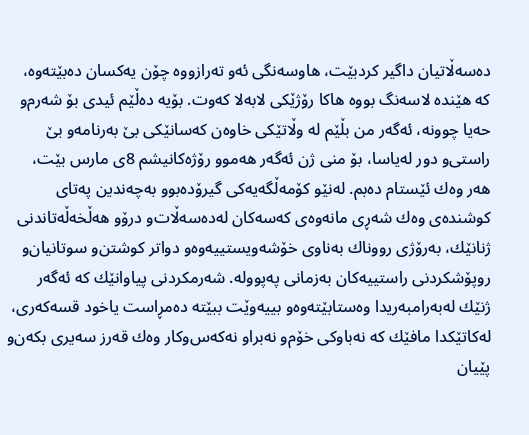ده‌سه‌ڵاتیان داگیر كردبێت، هاوسه‌نگی‌ ئه‌و ته‌رازووه‌ چۆن یه‌كسان ده‌بێته‌وه‌، كه‌ هێنده‌ لاسه‌نگ بووه‌ هاكا رۆژێكی‌ لابه‌لا كه‌وت. بۆیه‌ ده‌ڵێم ئیدی‌ بۆ شه‌رم‌و حه‌یا چوونه‌، ئه‌گه‌ر من بڵێم له‌ وڵاتێكی‌ خاوه‌ن كه‌سانێكی‌ بێ‌ به‌رنامه‌‌و بێ‌ راستی‌‌و دور له‌یاسا، بۆ منی‌ ژن ئه‌گه‌ر هه‌موو رۆژه‌كانیشم 8ی‌ مارس بێت، هه‌ر وه‌ك ئێستام ده‌بم. له‌نێو كۆمه‌ڵگه‌یه‌كی‌ گیرۆده‌بوو به‌چه‌ندین په‌تای‌ كوشنده‌ی‌ وه‌ك شه‌ڕی‌ مانه‌وه‌ی‌ كه‌سه‌كان له‌ده‌سه‌ڵات‌و درۆ‌و هه‌ڵخه‌ڵه‌تاندنی‌ ژنانێك، به‌رۆژی‌ رووناك به‌ناوی‌ خۆشه‌ویستییه‌وه‌‌و دواتر كوشتن‌و سوتانیان‌و روپۆشكردنی‌ راستییه‌كان به‌زمانی‌ په‌پووله‌. شه‌رمكردنی‌ پیاوانێك كه‌ ئه‌گه‌ر ژنێك له‌به‌رامبه‌ریدا وه‌ستابێته‌وه‌‌و بییه‌وێت ببێته‌ ده‌مڕاست یاخود قسه‌كه‌ری‌، له‌كاتێكدا مافێك كه‌ نه‌باوكی‌ خۆم‌و نه‌برا‌و نه‌كه‌س‌وكار وه‌ك قه‌رز سه‌یری‌ بكه‌ن‌و پێیان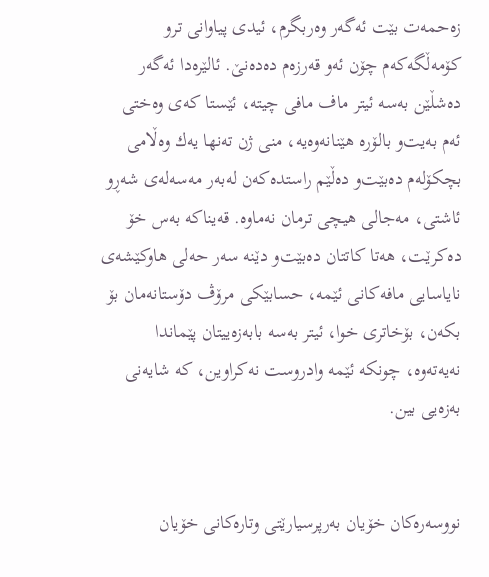زه‌حمه‌ت بێت ئه‌گه‌ر وه‌ربگرم، ئیدی‌ پیاوانی‌ تر‌و كۆمه‌ڵگه‌كه‌م چۆن ئه‌و قه‌رزه‌م ده‌ده‌نێ‌. ئالێره‌دا ئه‌گه‌ر ده‌شڵێن به‌سه‌ ئیتر ماف مافی‌ چیته‌، ئێستا كه‌ی‌ وه‌ختی‌ ئه‌م به‌یت‌و بالۆره‌ هێنانه‌وه‌یه‌، منی‌ ژن ته‌نها یه‌ك وه‌ڵامی‌ بچكۆله‌م ده‌بێت‌و ده‌ڵێم راستده‌كه‌ن له‌به‌ر مه‌سه‌له‌ی‌ شه‌ڕ‌و ئاشتی‌، مه‌جالی‌ هیچی‌ ترمان نه‌ماوه‌. قه‌یناكه‌ به‌س خۆ ده‌كرێت، هه‌تا كاتتان ده‌بێت‌و دێنه‌ سه‌ر حه‌لی‌ هاوكێشه‌ی‌ نایاسایی‌ مافه‌كانی‌ ئێمه‌، حسابێكی‌ مرۆڤ دۆستانه‌مان بۆ بكه‌ن، بۆخاتری‌ خوا، ئیتر به‌سه‌ بابه‌زه‌ییتان پێماندا نه‌یه‌ته‌وه‌، چونكه‌ ئێمه‌ وادروست نه‌كراوین، كه‌ شایه‌نی‌ به‌زه‌یی‌ بین.


نووسەرەکان خۆیان بەرپرسیارێتی وتارەکانی خۆیان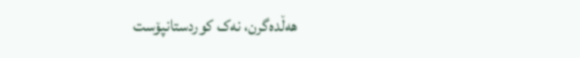هەڵدەگرن، نەک کوردستانپۆست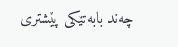چەند بابەتێکی پێشتری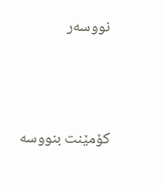نووسەر




کۆمێنت بنووسە